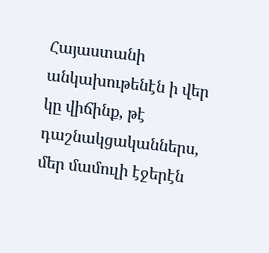Հայաստանի անկախութենէն ի վեր կը վիճինք, թէ դաշնակցականներս, մեր մամուլի էջերէն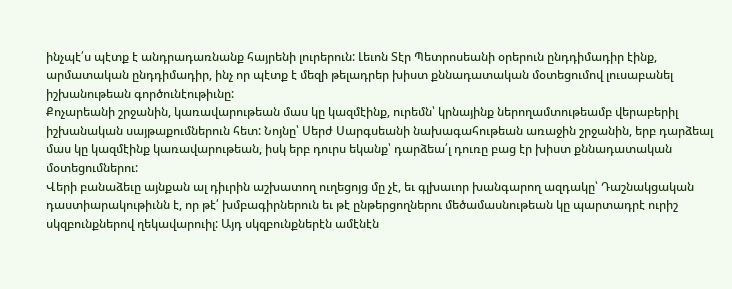ինչպէ՛ս պէտք է անդրադառնանք հայրենի լուրերուն: Լեւոն Տէր Պետրոսեանի օրերուն ընդդիմադիր էինք, արմատական ընդդիմադիր, ինչ որ պէտք է մեզի թելադրեր խիստ քննադատական մօտեցումով լուսաբանել իշխանութեան գործունէութիւնը:
Քոչարեանի շրջանին, կառավարութեան մաս կը կազմէինք, ուրեմն՝ կրնայինք ներողամտութեամբ վերաբերիլ իշխանական սայթաքումներուն հետ: Նոյնը՝ Սերժ Սարգսեանի նախագահութեան առաջին շրջանին, երբ դարձեալ մաս կը կազմէինք կառավարութեան, իսկ երբ դուրս եկանք՝ դարձեա՛լ դուռը բաց էր խիստ քննադատական մօտեցումներու:
Վերի բանաձեւը այնքան ալ դիւրին աշխատող ուղեցոյց մը չէ, եւ գլխաւոր խանգարող ազդակը՝ Դաշնակցական դաստիարակութիւնն է, որ թէ՛ խմբագիրներուն եւ թէ ընթերցողներու մեծամասնութեան կը պարտադրէ ուրիշ սկզբունքներով ղեկավարուիլ: Այդ սկզբունքներէն ամէնէն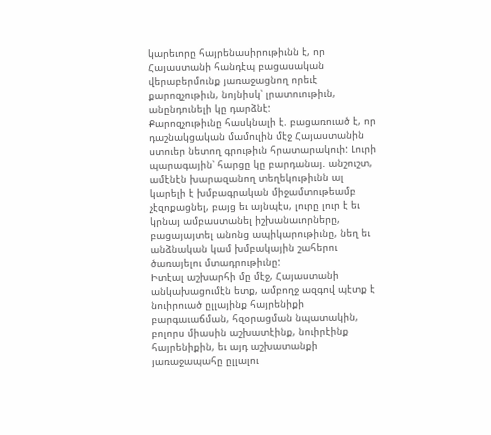կարեւորը հայրենասիրութիւնն է, որ Հայաստանի հանդէպ բացասական վերաբերմունք յառաջացնող որեւէ քարոզչութիւն, նոյնիսկ՝ լրատուութիւն, անընդունելի կը դարձնէ:
Քարոզչութիւնը հասկնալի է. բացառուած է, որ դաշնակցական մամուլին մէջ Հայաստանին ստուեր նետող գրութիւն հրատարակուի: Լուրի պարագային՝ հարցը կը բարդանայ. անշուշտ, ամէնէն խարազանող տեղեկութիւնն ալ կարելի է խմբագրական միջամտութեամբ չէզոքացնել, բայց եւ այնպէս, լուրը լուր է եւ կրնայ ամբաստանել իշխանաւորները, բացայայտել անոնց ապիկարութիւնը, նեղ եւ անձնական կամ խմբակային շահերու ծառայելու մտադրութիւնը:
Իտէալ աշխարհի մը մէջ, Հայաստանի անկախացումէն ետք, ամբողջ ազգով պէտք է նուիրուած ըլլայինք հայրենիքի բարգաւաճման, հզօրացման նպատակին, բոլորս միասին աշխատէինք, նուիրէինք հայրենիքին, եւ այդ աշխատանքի յառաջապահը ըլլալու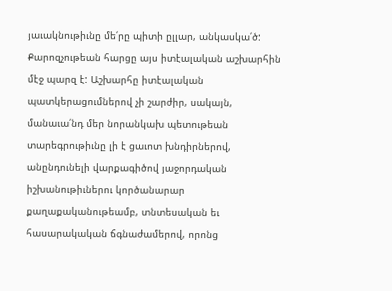յաւակնութիւնը մե՛րը պիտի ըլլար, անկասկա՛ծ: Քարոզչութեան հարցը այս իտէալական աշխարհին մէջ պարզ է: Աշխարհը իտէալական պատկերացումներով չի շարժիր, սակայն, մանաւա՛նդ մեր նորանկախ պետութեան տարեգրութիւնը լի է ցաւոտ խնդիրներով, անընդունելի վարքագիծով յաջորդական իշխանութիւներու կործանարար քաղաքականութեամբ, տնտեսական եւ հասարակական ճգնաժամերով, որոնց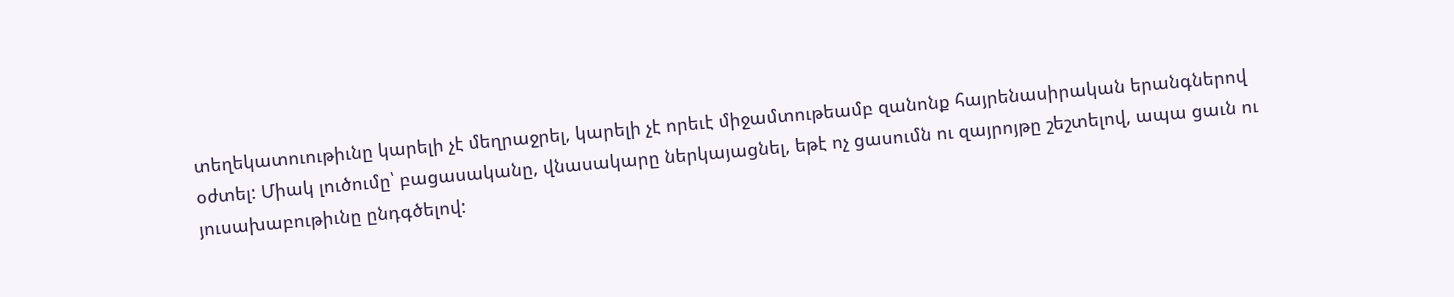տեղեկատուութիւնը կարելի չէ մեղրաջրել, կարելի չէ որեւէ միջամտութեամբ զանոնք հայրենասիրական երանգներով օժտել: Միակ լուծումը՝ բացասականը, վնասակարը ներկայացնել, եթէ ոչ ցասումն ու զայրոյթը շեշտելով, ապա ցաւն ու յուսախաբութիւնը ընդգծելով: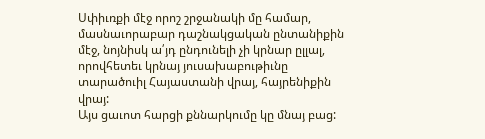Սփիւռքի մէջ որոշ շրջանակի մը համար, մասնաւորաբար դաշնակցական ընտանիքին մէջ, նոյնիսկ ա՛յդ ընդունելի չի կրնար ըլլալ, որովհետեւ կրնայ յուսախաբութիւնը տարածուիլ Հայաստանի վրայ, հայրենիքին վրայ:
Այս ցաւոտ հարցի քննարկումը կը մնայ բաց: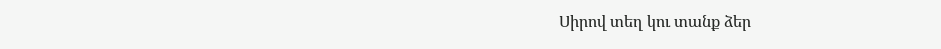Սիրով տեղ կու տանք ձեր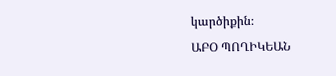կարծիքին։
ԱԲՕ ՊՈՂԻԿԵԱՆ